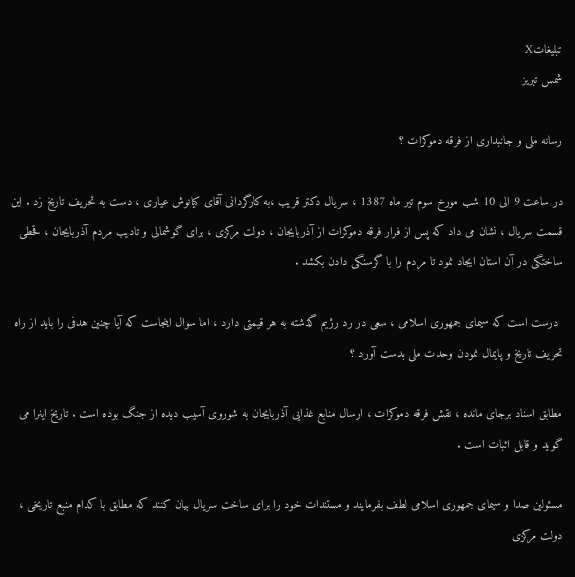تبليغاتX
شمس تبريز

رسانه ملی و جانبداری از فرقه دموکرات ؟

در ساعت 9 الی 10 شب مورخ سوم تیر ماه 1387 ، سریال دکتر قریب ،به کارگردانی آقای کیانوش عیاری ، دست به تحریف تاریخ زد . این قسمت سریال ، نشان می داد که پس از فرار فرقه دموکرات از آذربایجان ، دولت مرکزی ، برای گوشمالی و تادیب مردم آذربایجان ، قحطی ساختگی در آن استان ایجاد نمود تا مردم را با گرسنگی دادن بکشد .

 درست است که سیمای جمهوری اسلامی ، سعی در رد رژیم گذشته به هر قیمتی دارد ، اما سوال اینجاست که آیا چنین هدفی را باید از راه تحریف تاریخ و پایمال نمودن وحدت ملی بدست آورد ؟

مطابق اسناد برجای مانده ، نقش فرقه دموکرات ، ارسال منابع غذایی آذربایجان به شوروی آسیب دیده از جنگ بوده است . تاریخ اینرا می گوید و قابل اثبات است .

مسئولین صدا و سیمای جمهوری اسلامی لطف بفرمایند و مستندات خود را برای ساخت سریال بیان کنند که مطابق با کدام منبع تاریخی ، دولت مرکزی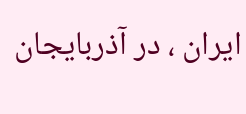ایران ، در آذربایجان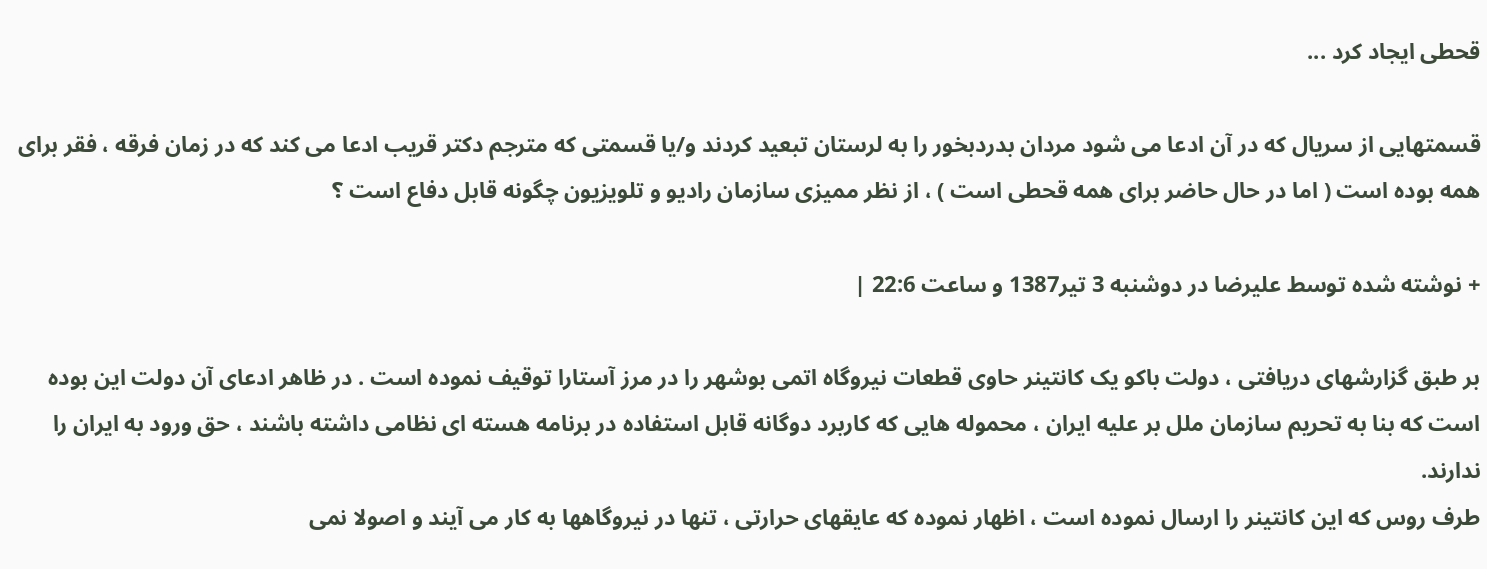قحطی ایجاد کرد ...

قسمتهایی از سریال که در آن ادعا می شود مردان بدردبخور را به لرستان تبعید کردند و/یا قسمتی که مترجم دکتر قریب ادعا می کند که در زمان فرقه ، فقر برای همه بوده است ( اما در حال حاضر برای همه قحطی است ) ، از نظر ممیزی سازمان رادیو و تلویزیون چگونه قابل دفاع است ؟

+ نوشته شده توسط عليرضا در دوشنبه 3 تیر1387 و ساعت 22:6 |

بر طبق گزارشهای دریافتی ، دولت باکو یک کانتینر حاوی قطعات نیروگاه اتمی بوشهر را در مرز آستارا توقیف نموده است . در ظاهر ادعای آن دولت این بوده است که بنا به تحریم سازمان ملل بر علیه ایران ، محموله هایی که کاربرد دوگانه قابل استفاده در برنامه هسته ای نظامی داشته باشند ، حق ورود به ایران را ندارند.
طرف روس که این کانتینر را ارسال نموده است ، اظهار نموده که عایقهای حرارتی ، تنها در نیروگاهها به کار می آیند و اصولا نمی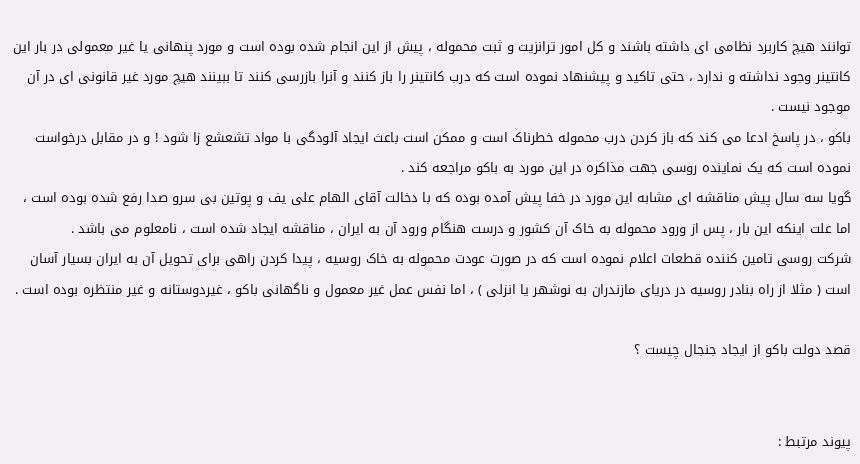توانند هیچ کاربرد نظامی ای داشته باشند و کل امور ترانزیت و ثبت محموله ، پیش از این انجام شده بوده است و مورد پنهانی یا غیر معمولی در بار این کانتینر وجود نداشته و ندارد ، حتی تاکید و پیشنهاد نموده است که درب کانتینر را باز کنند و آنرا بازرسی کنند تا ببینند هیچ مورد غیر قانونی ای در آن موجود نیست .
باکو ، در پاسخ ادعا می کند که باز کردن درب محموله خطرناک است و ممکن است باعث ایجاد آلودگی با مواد تشعشع زا شود ! و در مقابل درخواست نموده است که یک نماینده روسی جهت مذاکره در این مورد به باکو مراجعه کند .
گویا سه سال پیش مناقشه ای مشابه این مورد در خفا پیش آمده بوده که با دخالت آقای الهام علی یف و پوتین بی سرو صدا رفع شده بوده است ، اما علت اینکه این بار ، پس از ورود محموله به خاک آن کشور و درست هنگام ورود آن به ایران ، مناقشه ایجاد شده است ، نامعلوم می باشد .
شرکت روسی تامین کننده قطعات اعلام نموده است که در صورت عودت محموله به خاک روسیه ، پیدا کردن راهی برای تحویل آن به ایران بسیار آسان است ( مثلا از راه بنادر روسیه در دریای مازندران به نوشهر یا انزلی ) ، اما نفس عمل غیر معمول و ناگهانی باکو ، غیردوستانه و غیر منتظره بوده است .

قصد دولت باکو از ایجاد جنجال چیست ؟


پیوند مرتبط :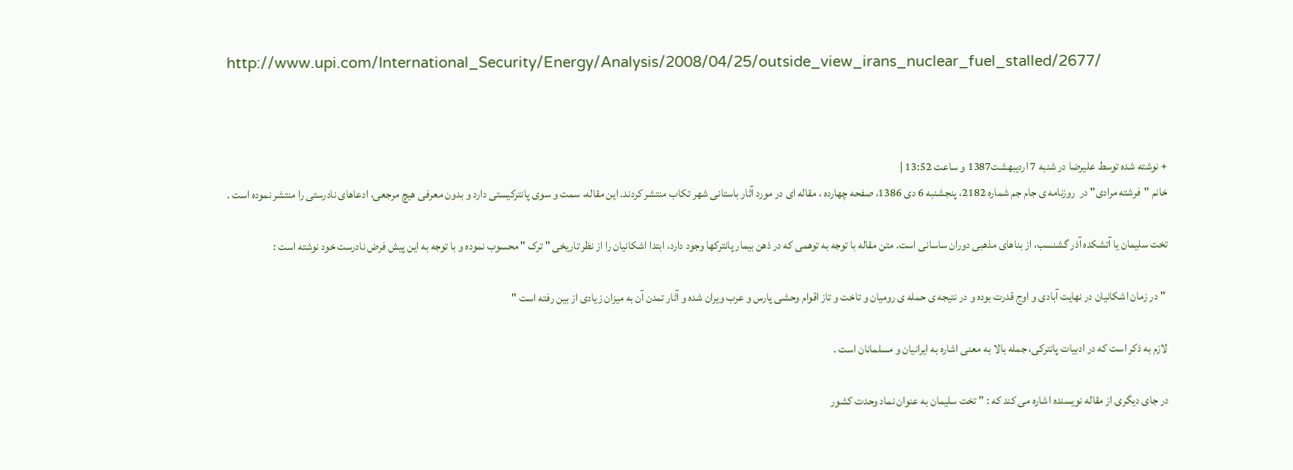http://www.upi.com/International_Security/Energy/Analysis/2008/04/25/outside_view_irans_nuclear_fuel_stalled/2677/



+ نوشته شده توسط عليرضا در شنبه 7 اردیبهشت1387 و ساعت 13:52 |
خانم "فرشته مرادی" در  روزنامه ی جام جم شماره 2182، پنجشنبه 6 دی 1386، صفحه چهارده ، مقاله ای در مورد آثار باستانی شهر تکاب منتشر کردند. این مقاله، سمت و سوی پانترکیستی دارد و بدون معرفی هیچ مرجعی، ادعاهای نادرستی را منتشر نموده است .

تخت سلیمان یا آتشکده آذر گشنسب، از بناهای مذهبی دوران ساسانی است. متن مقاله با توجه به توهمی که در ذهن بیمار پانترکها وجود دارد، ابتدا اشکانیان را از نظر تاریخی " ترک " محسوب نموده و با توجه به این پیش فرض نادرست خود نوشته است :

 " در زمان اشکانیان در نهایت آبادی و اوج قدرت بوده و در نتیجه ی حمله ی رومیان و تاخت و تاز اقوام وحشی پارس و عرب ویران شده و آثار تمدن آن به میزان زیادی از بین رفته است "

لازم به ذکر است که در ادبیات پانترکی، جمله بالا به معنی اشاره به ایرانیان و مسلمانان است .

در جای دیگری از مقاله نویسنده اشاره می کند که : " تخت سلیمان به عنوان نماد وحدت کشور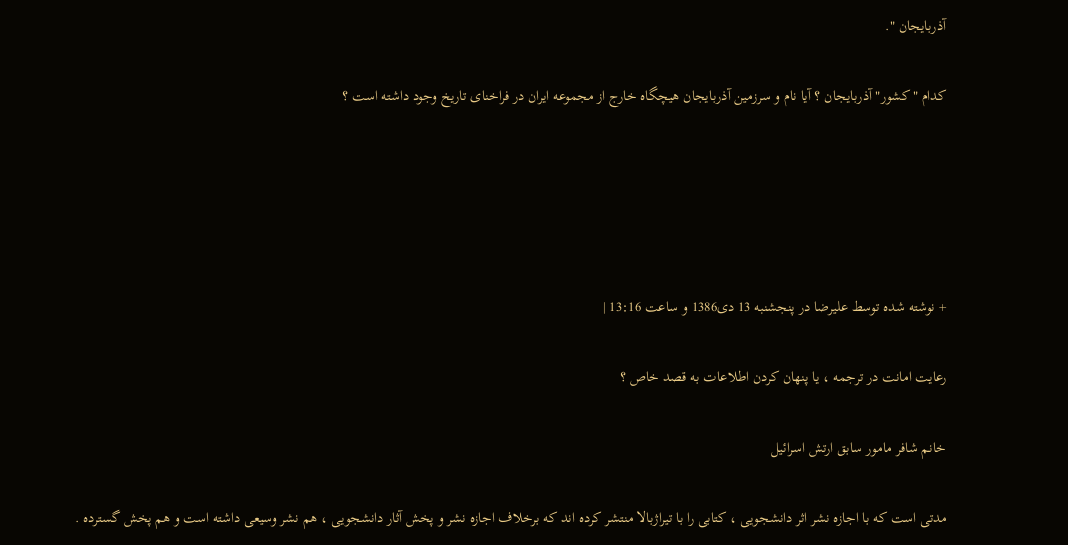آذربایجان ".

کدام "کشور" آذربایجان ؟ آیا نام و سرزمین آذربایجان هیچگاه خارج از مجموعه ایران در فراخنای تاریخ وجود داشته است ؟





+ نوشته شده توسط عليرضا در پنجشنبه 13 دی1386 و ساعت 13:16 |

رعایت امانت در ترجمه ، یا پنهان کردن اطلاعات به قصد خاص ؟

خانم شافر مامور سابق ارتش اسرائیل

مدتی است که با اجازه نشر اثر دانشجویی ، کتابی را با تیراژبالا منتشر کرده اند که برخلاف اجازه نشر و پخش آثار دانشجویی ، هم نشر وسیعی داشته است و هم پخش گسترده .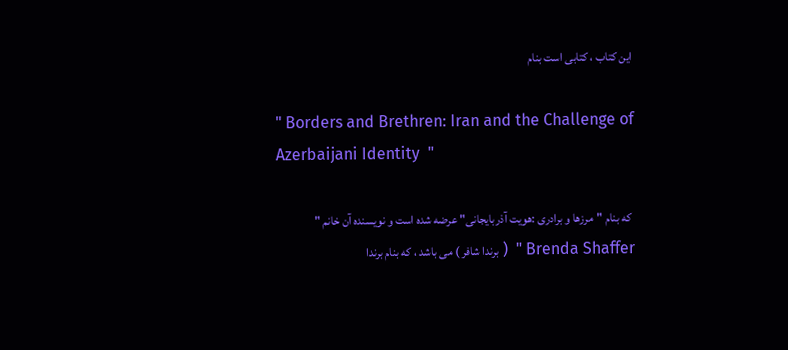این کتاب ، کتابی است بنام

" Borders and Brethren: Iran and the Challenge of Azerbaijani Identity  "

 که بنام "مرزها و برادری :هویت آذربایجانی" عرضه شده است و نویسنده آن خانم " Brenda Shaffer "  ( برندا شافر ) می باشد ، که بنام برندا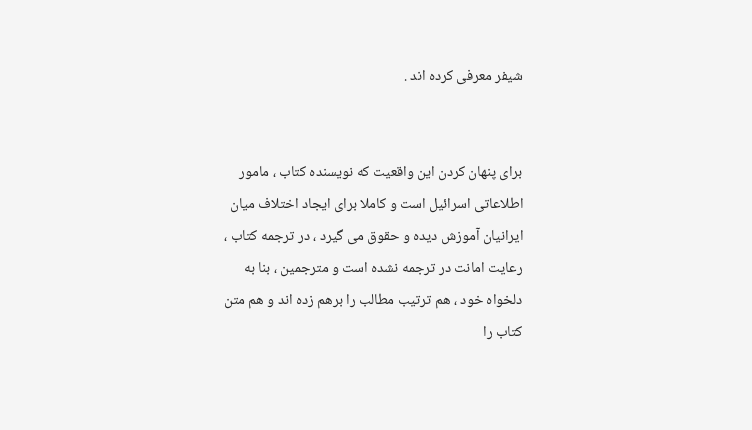شیفر معرفی کرده اند .


برای پنهان کردن این واقعیت که نویسنده کتاب ، مامور اطلاعاتی اسرائیل است و کاملا برای ایجاد اختلاف میان ایرانیان آموزش دیده و حقوق می گیرد ، در ترجمه کتاب ، رعایت امانت در ترجمه نشده است و مترجمین ، بنا به دلخواه خود ، هم ترتیب مطالب را برهم زده اند و هم متن کتاب را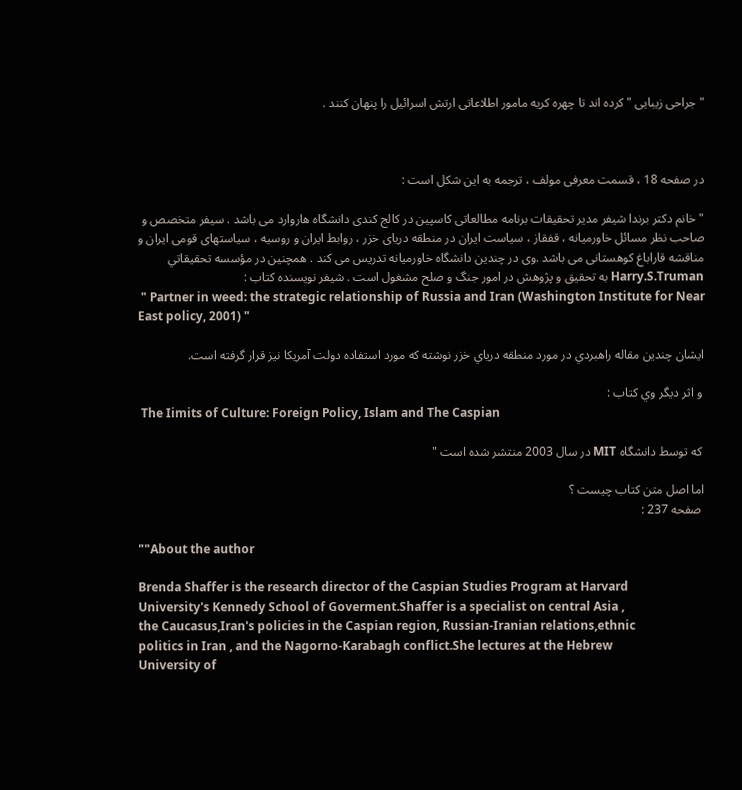" جراحی زیبایی " کرده اند تا چهره کریه مامور اطلاعاتی ارتش اسرائیل را پنهان کنند .



در صفحه 18 ، قسمت معرفی مولف ، ترجمه به این شکل است :

" خانم دکتر برندا شیفر مدیر تحقیقات برنامه مطالعاتی کاسپین در کالج کندی دانشگاه هاروارد می باشد . سیفر متخصص و صاحب نظر مسائل خاورمیانه ، قفقاز ، سیاست ایران در منطقه دریای خزر ، روابط ایران و روسیه ، سیاستهای قومی ایران و مناقشه قاراباغ کوهستانی می باشد .وی در چندین دانشگاه خاورمیانه تدریس می کند . همچنين در مؤسسه تحقيقاتي Harry.S.Truman به تحقيق و پژوهش در امور جنگ و صلح مشغول است . شيفر نويسنده كتاب :
 " Partner in weed: the strategic relationship of Russia and Iran (Washington Institute for Near East policy, 2001) "

ايشان چندين مقاله راهبردي در مورد منطقه درياي خزر نوشته كه مورد استفاده دولت آمريكا نيز قرار گرفته است.

 و اثر ديگر وي كتاب :
 The Iimits of Culture: Foreign Policy, Islam and The Caspian

 كه توسط دانشگاه MIT در سال 2003 منتشر شده است "

اما اصل متن کتاب چیست ؟
 صفحه 237 :

""About the author

Brenda Shaffer is the research director of the Caspian Studies Program at Harvard
University's Kennedy School of Goverment.Shaffer is a specialist on central Asia ,
the Caucasus,Iran's policies in the Caspian region, Russian-Iranian relations,ethnic
politics in Iran , and the Nagorno-Karabagh conflict.She lectures at the Hebrew
University of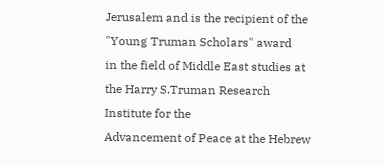Jerusalem and is the recipient of the "Young Truman Scholars" award
in the field of Middle East studies at the Harry S.Truman Research Institute for the
Advancement of Peace at the Hebrew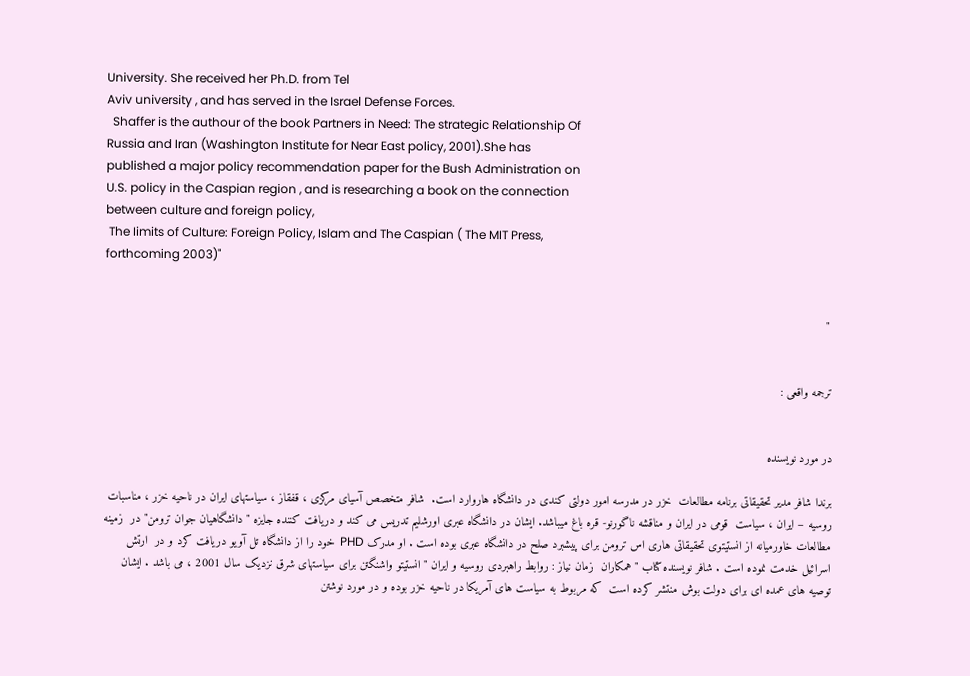University. She received her Ph.D. from Tel
Aviv university , and has served in the Israel Defense Forces.
  Shaffer is the authour of the book Partners in Need: The strategic Relationship Of
Russia and Iran (Washington Institute for Near East policy, 2001).She has
published a major policy recommendation paper for the Bush Administration on
U.S. policy in the Caspian region , and is researching a book on the connection
between culture and foreign policy,
 The Iimits of Culture: Foreign Policy, Islam and The Caspian ( The MIT Press,
forthcoming 2003)"


 "


ترجمه واقعی :


در مورد نویسنده

برندا شافر مدیر تحقیقاتی برنامه مطالعات  خزر در مدرسه امور دولتی کندی در دانشگاه هاروارد است.  شافر متخصص آسیای مرکزی ، قفقاز ، سیاستهای ایران در ناحیه خزر ، مناسبات روسیه – ایران ، سیاست  قومی در ایران و مناقشه ناگورنو- قره باغ میباشد. ایشان در دانشگاه عبری اورشلیم تدریس می کند و دریافت کننده جایزه " دانشگاهیان جوان ترومن" در  زمینه مطالعات خاورمیانه از انستیتوی تحقیقاتی هاری اس ترومن برای پیشبرد صلح در دانشگاه عبری بوده است . او مدرک PHD  خود را از دانشگاه تل آویو دریافت کرد و در  ارتش اسرائیل خدمت نموده است . شافر نویسنده کتاب " همکاران  زمان نیاز : روابط راهبردی روسیه و ایران " انستیتو واشنگتن برای سیاستهای شرق نزدیک سال 2001 ، می باشد . ایشان توصیه های عمده ای برای دولت بوش منتشر کرده است  که مربوط به سیاست های آمریکا در ناحیه خزر بوده و در مورد نوشتن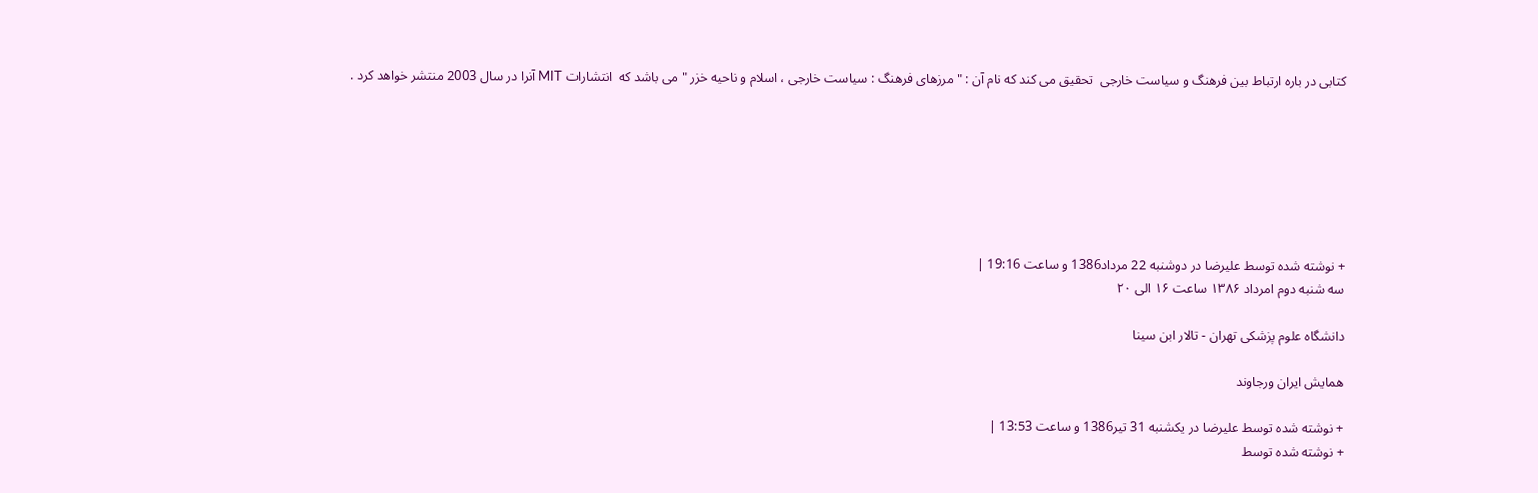کتابی در باره ارتباط بین فرهنگ و سیاست خارجی  تحقیق می کند که نام آن : " مرزهای فرهنگ : سیاست خارجی ، اسلام و ناحیه خزر " می باشد که  انتشارات MIT آنرا در سال 2003 منتشر خواهد کرد .







+ نوشته شده توسط عليرضا در دوشنبه 22 مرداد1386 و ساعت 19:16 |
سه شنبه دوم امرداد ۱۳۸۶ ساعت ۱۶ الی ۲۰

دانشگاه علوم پزشکی تهران - تالار ابن سینا

همایش ایران ورجاوند

+ نوشته شده توسط عليرضا در یکشنبه 31 تیر1386 و ساعت 13:53 |
+ نوشته شده توسط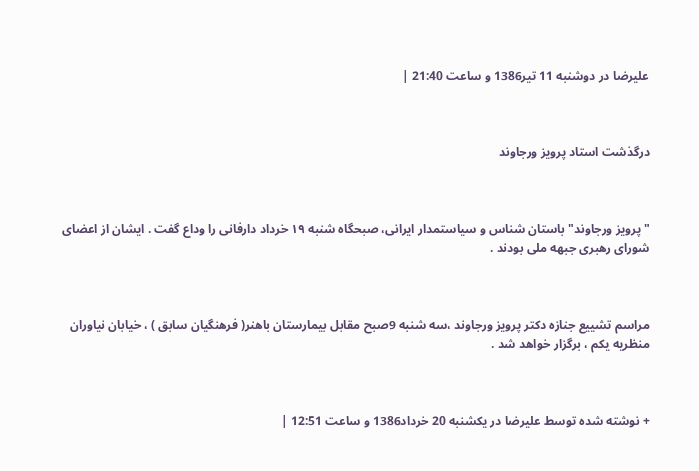عليرضا در دوشنبه 11 تیر1386 و ساعت 21:40 |



درگذشت استاد پرویز ورجاوند



"پرویز ورجاوند" باستان شناس و سیاستمدار ایرانی، صبحگاه شنبه ۱۹ خرداد دارفانی را وداع گفت . ایشان از اعضای شورای رهبری جبهه ملی بودند .



مراسم تشییع جنازه دکتر پرویز ورجاوند ،سه شنبه 9صبح مقابل بیمارستان باهنر( فرهنگیان سابق ) ، خیابان نیاوران منظریه یکم ، برگزار خواهد شد .



+ نوشته شده توسط عليرضا در یکشنبه 20 خرداد1386 و ساعت 12:51 |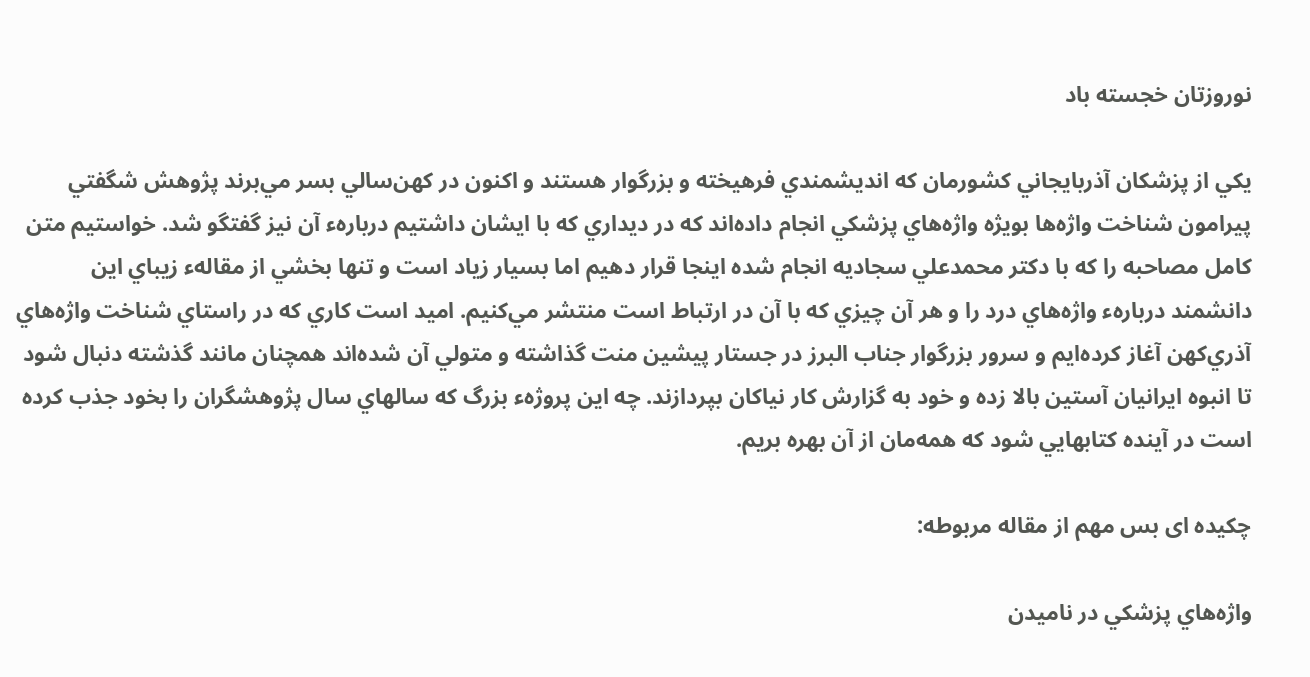نوروزتان خجسته باد

يكي از پزشكان آذربايجاني كشورمان كه انديشمندي فرهيخته و بزرگوار هستند و اكنون در كهن‌سالي بسر مي‌برند پژوهش شگفتي پيرامون شناخت واژه‌ها بويژه واژه‌هاي پزشكي انجام داده‌اند كه در ديداري كه با ايشان داشتيم دربارهء آن نيز گفتگو شد. خواستيم متن كامل مصاحبه را كه با دكتر محمدعلي سجاديه انجام شده اينجا قرار دهيم اما بسيار زياد است و تنها بخشي از مقالهء زيباي اين دانشمند دربارهء واژه‌هاي درد را و هر آن چيزي كه با آن در ارتباط است منتشر مي‌كنيم. اميد است كاري كه در راستاي شناخت واژه‌هاي آذري‌كهن آغاز كرده‌ايم و سرور بزرگوار جناب البرز در جستار پيشين منت گذاشته و متولي آن شده‌اند همچنان مانند گذشته دنبال شود تا انبوه ايرانيان آستين بالا زده و خود به گزارش كار نياكان بپردازند. چه اين پروژهء بزرگ كه سالهاي سال پژوهشگران را بخود جذب كرده است در آينده كتابهايي شود كه همه‌مان از آن بهره بريم.

چکیده ای بس مهم از مقاله مربوطه:

واژه‌هاي پزشكي در ناميدن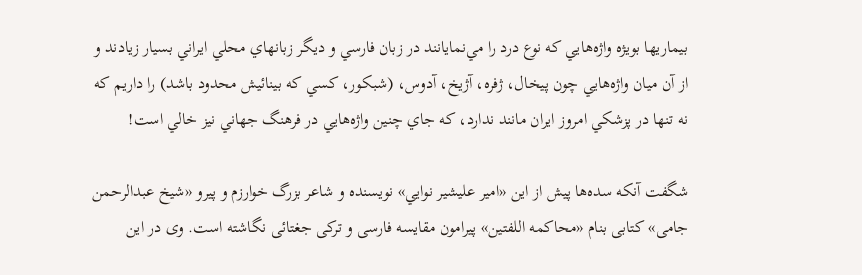بيماريها بويژه واژه‌هايي كه نوع درد را مي‌نمايانند در زبان فارسي و ديگر زبانهاي محلي ايراني بسيار زيادند و  از آن ميان واژه‌هايي چون پيخال، ژفره، آژيخ، آدوس، (شبكور، كسي كه بينائيش محدود باشد) را داريم كه نه تنها در پزشكي امروز ايران مانند ندارد، كه جاي چنين واژه‌هايي در فرهنگ جهاني نيز خالي است!

شگفت آنكه سده‌ها پيش از اين «امير عليشير نوايي» نویسنده و شاعر بزرگ خوارزم و پیرو «شیخ عبدالرحمن جامی» کتابی بنام «محاکمه اللفتین» پیرامون مقایسه فارسی و ترکی جغتائی نگاشته است. وی در این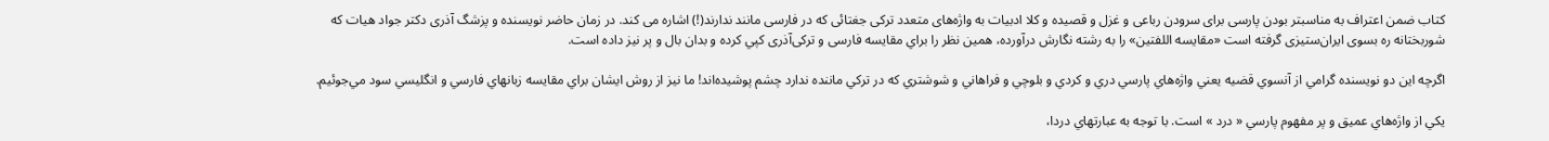کتاب ضمن اعتراف به مناسبتر بودن پارسی برای سرودن رباعی و غزل و قصیده و کلا ادبیات به واژه‌های متعدد ترکی جغتائی که در فارسی مانند ندارند(!) اشاره می کند. در زمان حاضر نویسنده و پزشگ آذری دکتر جواد هیات که شوربختانه ره بسوی ایران‌ستیزی گرفته‌ است «مقایسه اللفتین» را به رشته نگارش درآورده، همین نظر را براي مقایسه فارسی و ترکی‌آذری كپي كرده و بدان بال و پر نيز داده است.

اگرچه اين دو نويسنده گرامي از آنسوي قضيه يعني واژه‌هاي پارسي دري و كردي و بلوچي و فراهاني و شوشتري كه در تركي ماننده ندارد چشم پوشيده‌اند! ما نيز از روش ايشان براي مقايسه زبانهاي فارسي و انگليسي سود مي‌جوئيم.

يكي از واژه‌هاي عميق و پر مفهوم پارسي « درد » است. با توجه به عبارتهاي دردا،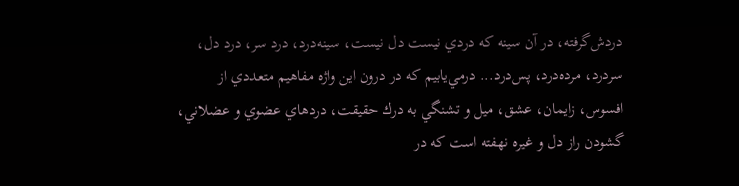دردش‌گرفته، در آن سينه كه دردي نيست دل نيست، سينه‌درد، درد سر، درد دل، سردرد، مرده‌درد، پس‌درد... درمي‌يابيم كه در درون اين واژه مفاهيم متعددي از افسوس، زايمان، عشق، ميل و تشنگي به درك حقيقت، دردهاي عضوي و عضلاني، گشودن راز دل و غيره نهفته است كه در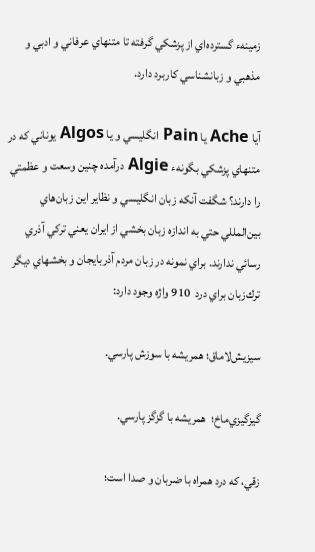زمينهء گسترده‌اي از پزشكي گرفته تا متنهاي عرفاني و ادبي و مذهبي و زبانشناسي كاربرد دارد.

آيا Ache يا Pain انگليسي و يا Algos يوناني كه در متنهاي پزشكي بگونهء Algie درآمده چنين وسعت و عظمتي را دارند؟ شگفت آنكه زبان انگليسي و نظاير اين زبان‌هاي بين‌المللي حتي به اندازه زبان بخشي از ايران يعني تركي آذري رسائي ندارند. براي نمونه در زبان مردم آذربايجان و بخشهاي ديگر ترك‌زبان براي درد  910 واژه وجود دارد:

سيزيش‌لاماق؛ همريشه با سوزش پارسي.

گيزگيزي‌ماخ؛  همريشه با گزگز پارسي.

زقي، كه درد همراه با ضربان و صدا است؛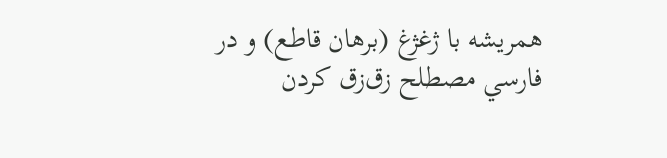همريشه با ژغژغ (برهان قاطع) و در فارسي مصطلح زق‌زق كردن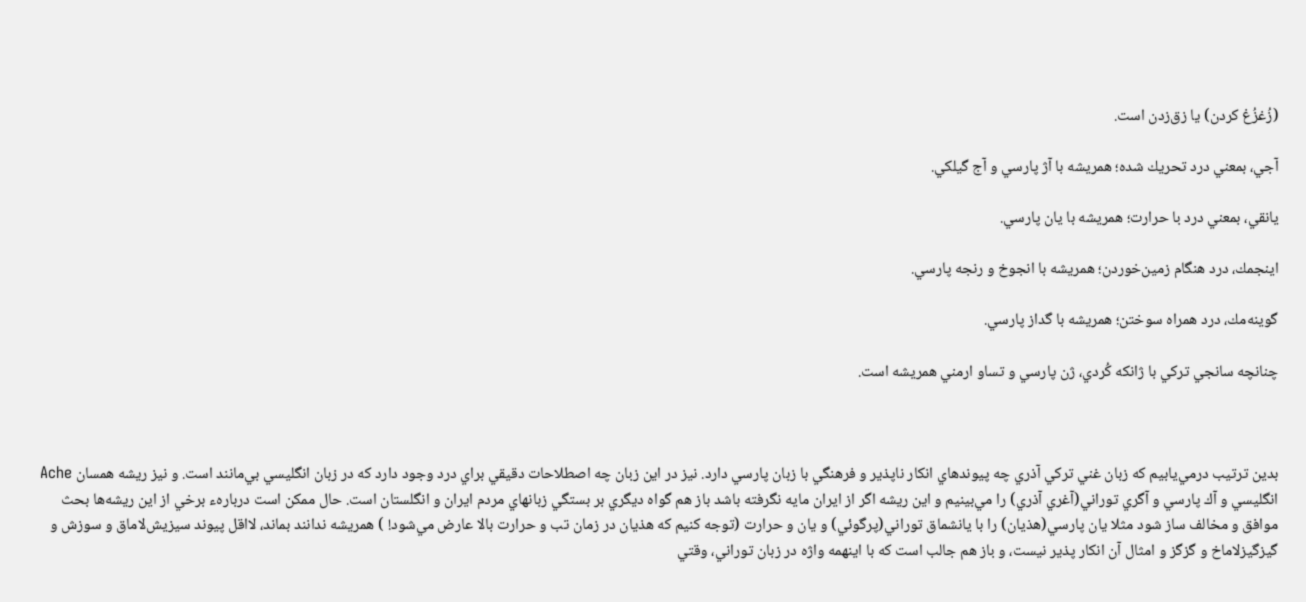(زُغزُغ كردن) يا زق‌زدن است.

آجي، بمعني درد تحريك شده؛ همريشه با آژ پارسي و آج گيلكي.

يانقي، بمعني درد با حرارت؛ همريشه با يان پارسي.

اينجمك، درد هنگام زمين‌خوردن؛ همريشه با انجوخ و رنجه پارسي.

گوينه‌مك، درد همراه سوختن؛ همريشه با گداز پارسي.

چنانچه سانجي تركي با ژانكه كُردي، ژن پارسي و تساو ارمني همريشه است.



بدين ترتيب درمي‌يابيم كه زبان غني تركي آذري چه پيوندهاي انكار ناپذير و فرهنگي با زبان پارسي دارد. نيز در اين زبان چه اصطلاحات دقيقي براي درد وجود دارد كه در زبان انگليسي بي‌مانند است. و نيز ريشه همسان Ache انگليسي و آك پارسي و آگري توراني(آغري آذري) را مي‌بينيم و اين ريشه اگر از ايران مايه نگرفته باشد باز هم گواه ديگري بر بستگي زبانهاي مردم ايران و انگلستان است. حال ممكن است دربارهء برخي از اين ريشه‌ها بحث موافق و مخالف ساز شود مثلا يان پارسي(هذيان) را با يانشماق توراني(پرگوئي) و يان و حرارت (توجه كنيم كه هذيان در زمان تب و حرارت بالا عارض مي‌شود! ) همريشه ندانند بماند، لااقل پيوند سيزيش‌لاماق و سوزش و گيزگيزلاماخ و گزگز و امثال آن انكار پذير نيست، و باز هم جالب است كه با اينهمه واژه در زبان توراني، وقتي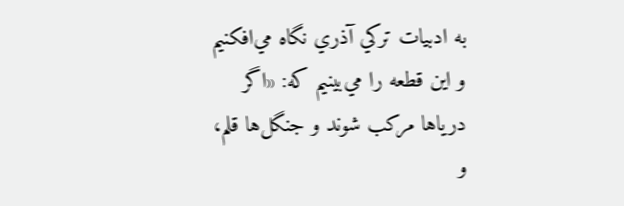به ادبيات تركي آذري نگاه مي‌افكنيم و اين قطعه را مي‌بينيم كه: «اگر درياها مركب شوند و جنگل‌ها قلم، و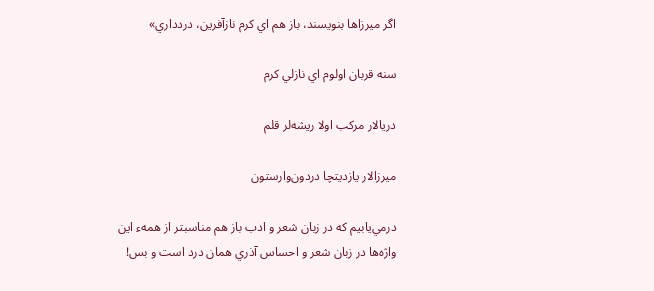اگر ميرزاها بنويسند، باز هم اي كرم نازآفرين، دردداري»

سنه قربان اولوم اي نازلي كرم

دريالار مركب اولا ريشه‌لر قلم

ميرزالار يازديتچا دردون‌وارستون

درمي‌يابيم كه در زبان شعر و ادب باز هم مناسبتر از همهء اين واژه‌ها در زبان شعر و احساس آذري همان درد است و بس!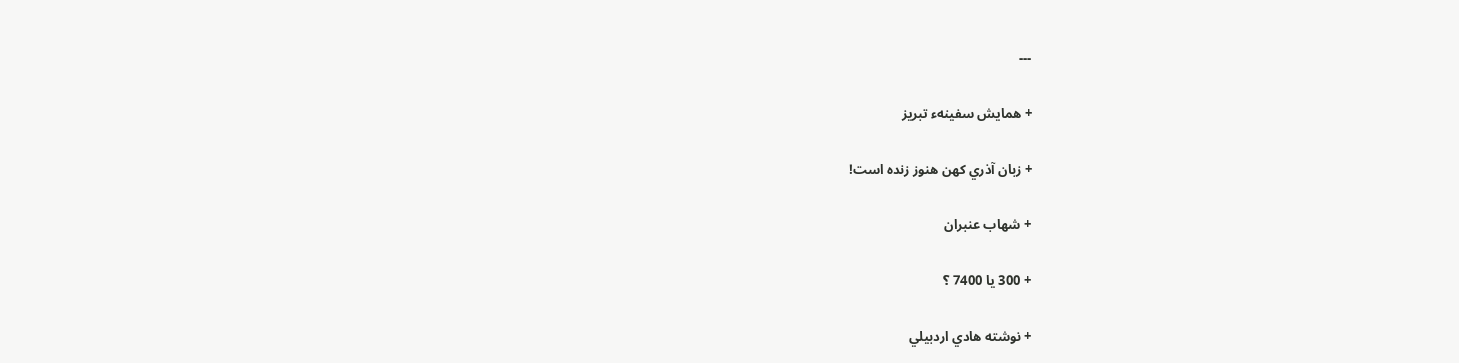---

+ همايش سفينهء تبريز

+ زبان آذري كهن هنوز زنده است!

+ شهاب عنبران

+ 300 يا 7400 ؟

+ نوشته هادي اردبيلي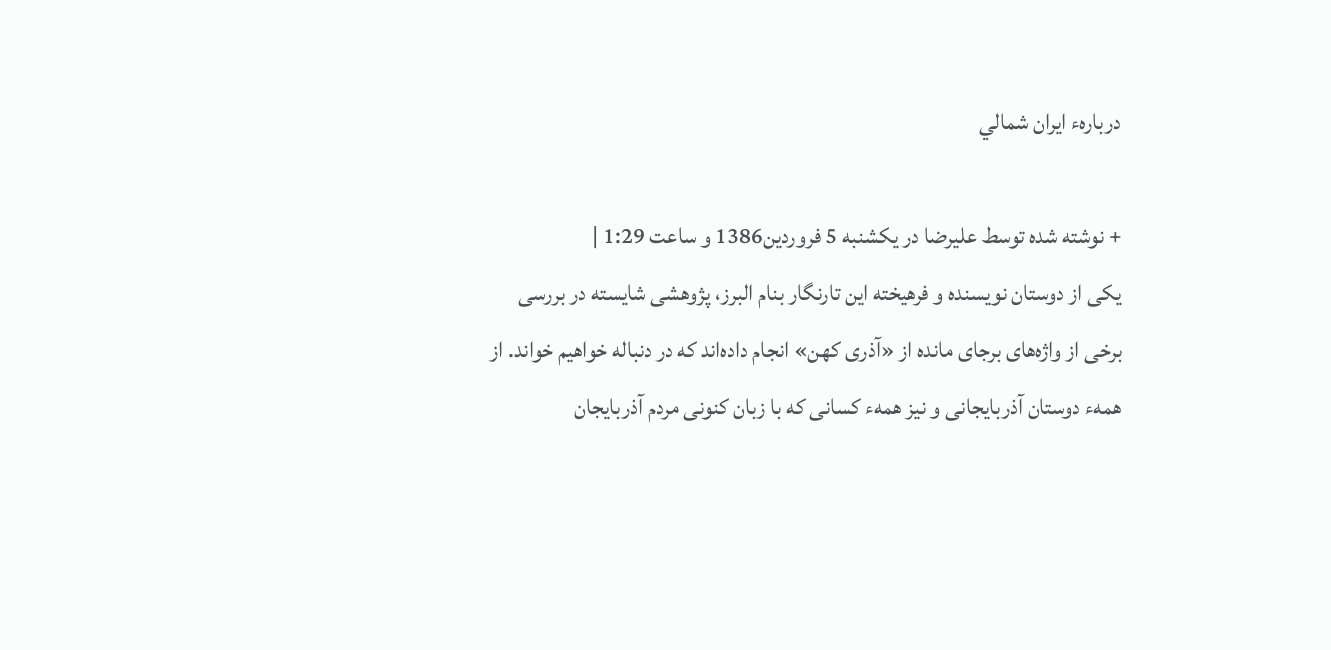دربارهء ايران شمالي

+ نوشته شده توسط عليرضا در یکشنبه 5 فروردین1386 و ساعت 1:29 |
یکی از دوستان نویسنده و فرهیخته این تارنگار بنام البرز، پژوهشی شایسته در بررسی برخی از واژه‌های برجای مانده از «آذری كهن» انجام داده‌اند كه در دنباله خواهيم خواند. از همهء دوستان آذربايجانی و نيز همهء کسانی که با زبان كنونی مردم آذربایجان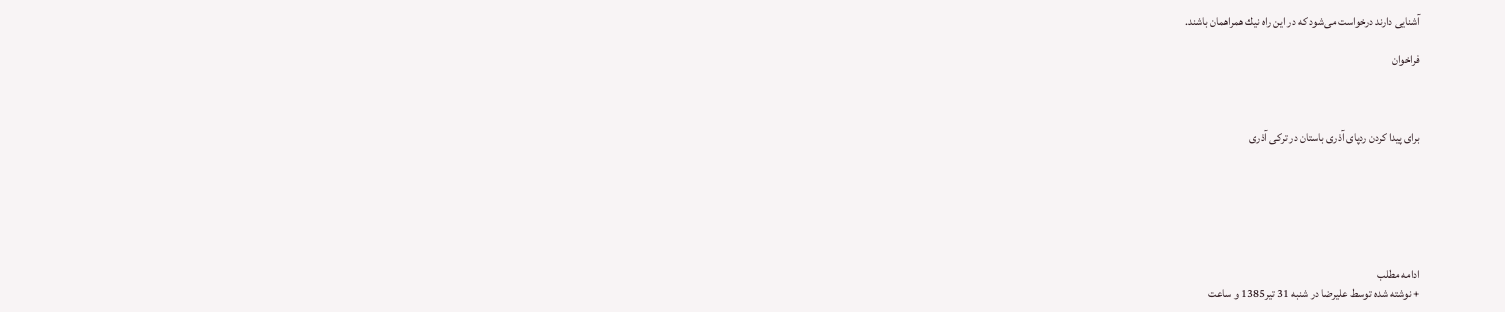آشنایی دارند درخواست می‌شود كه در اين راه نيك همراهمان باشند.

فراخوان



برای پیدا کردن ردپای آذری باستان در ترکی آذری






ادامه مطلب
+ نوشته شده توسط عليرضا در شنبه 31 تیر1385 و ساعت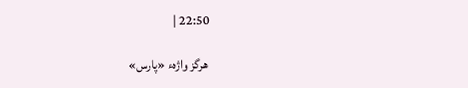22:50 |

 هرگز واژهء «پارس»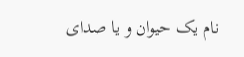نام یک حیوان و یا صدای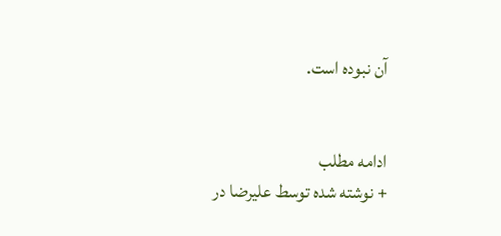آن نبوده است.


ادامه مطلب
+ نوشته شده توسط عليرضا در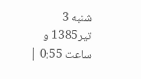شنبه 3 تیر1385 و ساعت 0:55 |